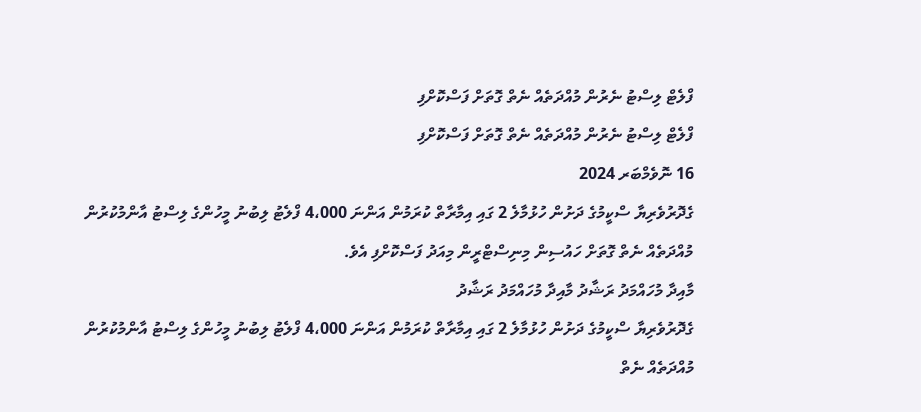ފްލެޓް ލިސްޓު ނެރުން މުއްދަތެއް ނެތް ގޮތަށް ފަސްކޮށްފި
ފްލެޓް ލިސްޓު ނެރުން މުއްދަތެއް ނެތް ގޮތަށް ފަސްކޮށްފި
16 ނޮވެމްބަރ 2024
ގެދޮރުވެރިޔާ ސްކީމުގެ ދަށުން ހުޅުމާލެ 2 ގައި އިމާރާތް ކުރަމުން އަންނަ 4،000 ފްލެޓު ލިބުނު މީހުންގެ ލިސްޓު އާންމުކުރުން މުއްދަތެއް ނެތް ގޮތަށް ހައުސިން މިނިސްޓްރީން މިއަދު ފަސްކޮށްފި އެވެ.
މާއިދާ މުހައްމަދު ރަޝާދު މާއިދާ މުހައްމަދު ރަޝާދު
ގެދޮރުވެރިޔާ ސްކީމުގެ ދަށުން ހުޅުމާލެ 2 ގައި އިމާރާތް ކުރަމުން އަންނަ 4،000 ފްލެޓު ލިބުނު މީހުންގެ ލިސްޓު އާންމުކުރުން މުއްދަތެއް ނެތް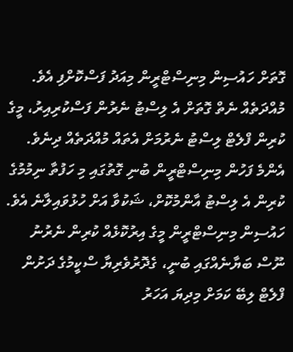ގޮތަށް ހައުސިން މިނިސްޓްރީން މިއަދު ފަސްކޮށްފި އެވެ.
މުއްދަތެއް ނެތް ގޮތަށް އެ ލިސްޓު ނެރުން ފަސްކުރިއިރު، މީގެ ކުރިން ފްލެޓް ލިސްޓު ނެރުމަށް އެތައް މުއްދަތެއް ދިނެވެ. އެންމެ ފަހުން މިނިސްޓްރީން ބުނި ގޮތުގައި މި ހަފުތާ ނިމުމުގެ ކުރިން އެ ލިސްޓު އާންމުކޮށް، ޝަކުވާ އަށް ހުޅުވައިލާނެ އެވެ.
ހައުސިން މިނިސްޓްރީން މީގެ އިރުކޮޅެއް ކުރިން ނެރުނު ނޫސް ބަޔާނެއްގައި ބުނީ، ގެދޮރުވެރިޔާ ސްކީމުގެ ދަށުން ފްލެޓް ލިބޭ ކަމަށް މިދިޔަ އަހަރު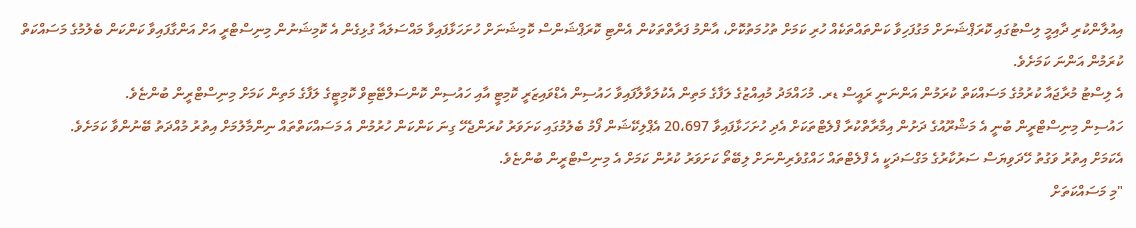އިއުލާންކުރި ދާއިމީ ލިސްޓުގައި ކޮރަޕްޝަނަށް މަގުފަހިވާ ކަންތައްތަކެއް ހުރި ކަމަށް ތުހުމަތުކޮށް، އާންމު ފަރާތްތަކުން އެންޓި ކޮރަޕްޝަންސް ކޮމިޝަނަށް ހުށަހަޅާފައިވާ މައްސަލައާ ގުޅިގެން އެ ކޮމިޝަނުން މިނިސްޓްރީ އަށް އަންގާފައިވާ ކަންކަން ބެލުމުގެ މަސައްކަތް ކުރަމުން އަންނަ ކަމަށެވެ.
އެ ލިސްޓު މުރާޖައާ ކުރުމުގެ މަސައްކަތް ކުރަމުން އަންނަނީ ރައީސް ޑރ. މުހައްމަދު މުއިއްޒުގެ ލަފާގެ މަތިން އެކުލަވާލާފައިވާ ހައުސިން އެޑްވައިޒަރީ ކޮމިޓީ އާއި ހައުސިން ކޮންސަލްޓޭޓިވް ކޮމިޓީގެ ލަފާގެ މަތިން ކަމަށް މިނިސްޓްރީން ބުންޏެވެ.
ހައުސިން މިނިސްޓްރީން ބުނީ އެ މަޝްރޫއުގެ ދަށުން އިމާރާތްކުރާ ފްލެޓްތަކަށް އެދި ހުށަހަޅާފައިވާ 20،697 އެޕްލިކޭޝަން ފޯމު ބެލުމުގައި ކަށަވަރު ކުރަންޖެހޭ ގިނަ ކަންކަން ހުރުމުން އެ މަސައްކަތްތައް ނިންމާލުމަށް އިތުރު މުއްދަތު ބޭނުންވާ ކަމަށެވެ.
އެކަމަށް އިތުރު ވަގުތު ހޭދަވިޔަސް ސަރުކާރުގެ މަގްސަދަކީ އެ ފްލެޓްތައް ހައްގުވެރިންނަށް ލިބޭތޯ ކަށަވަރު ކުރުން ކަމަށް އެ މިނިސްޓްރީން ބުންޏެވެ.
"މި މަސައްކަތަށް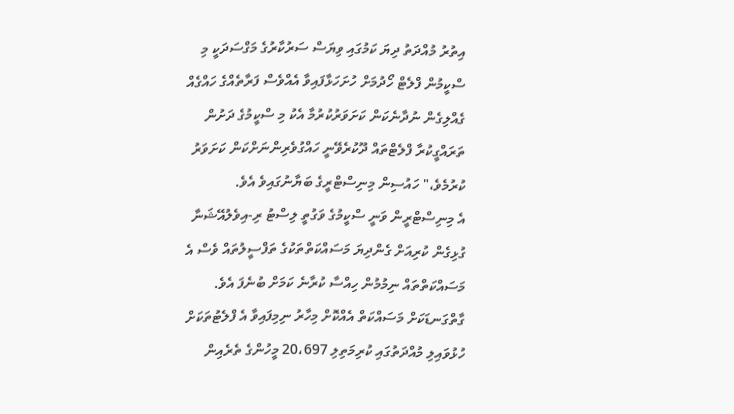އިތުރު މުއްދަތު ދިޔަ ކަމުގައި ވިޔަސް ސަރުކާރުގެ މަގްސަދަކީ މި ސްކީމުން ފްލެޓް ހޯދުމަށް ހުށަހަޅާފައިވާ އެއްވެސް ފަރާތެއްގެ ހައްގެއް ގެއްލިގެން ނުދާނެކަން ކަށަވަރުކުރުމާ އެކު މި ސްކީމުގެ ދަށުން ތަރައްގީކުރާ ފްލެޓްތައް ދޫކުރެވޭނީ ހައްގުވެރިންނަށްކަން ކަށަވަރު ކުރުމެވެ،" ހައުސިން މިނިސްޓްރީގެ ބަޔާނުގައިވެ އެވެ.
އެ މިނިސްޓްރީން ވަނީ ސްކީމުގެ ވަގުތީ ލިސްޓު ރި-އިވެލުއޭޝަނާ ގުޅިގެން ކުރިއަށް ގެންދިޔަ މަސައްކަތްތަކުގެ ތަފްސީލުތައް ވެސް އެ މަސައްކަތްތައް ނިމުމުން ހިއްސާ ކުރާނެ ކަމަށް ބުނެފަ އެވެ.
ގާތްގަނޑަކަށް މަސައްކަތް އެއްކޮށް މިހާރު ނިމިފައިވާ އެ ފްލެޓުތަކަށް ހުޅުވައިލި މުއްދަތުގައި ކުރިމަތިލި 20،697 މީހުންގެ ތެރެއިން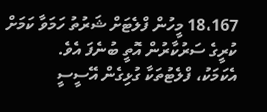18،167 މީހުން ފްލެޓަށް ޝަރުތު ހަމަވާ ކަމަށް ކުރީގެ ސަރުކާރުން އޮތީ ބުނެފަ އެވެ.
އެކަމަކު، ފްލެޓުތަކާ ގުޅިގެން އޭސީސީ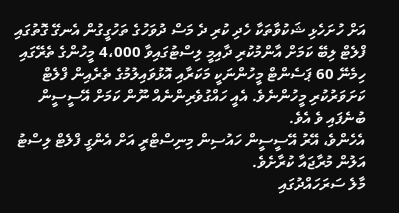އަށް ހުށަހެޅި ޝަކުވާތަކާ ހެދި ކުރި ދެ މަސް ދުވަހުގެ ތަހުގީގުން އެނގޭ ގޮތުގައި ފްލެޓް ލިބޭ ކަމަށް އާންމުކުރި ދާއިމީ ލިސްޓުގައިވާ 4،000 މީހުންގެ ތެރޭގައި ހިމެނޭ 60 ޕަސެންޓް މީހުންނަކީ މަކަރާއި އޮޅުވައިލުމުގެ ތެރެއިން ފްލެޓް ކަށަވަރުކުރި މީހުންނެވެ. އެއީ ހައްގުވެރިންނެއް ނޫން ކަމަށް އޭސީސީން ބުނެފައި ވެ އެވެ.
އެހެންވެ، އޭރު އޭސީސީން ހައުސިން މިނިސްޓްރީ އަށް އެންގީ ފްލެޓް ލިސްޓު އަލުން މުރާޖައާ ކުރާށެވެ.
މާލެ ސަރަހައްދުގައި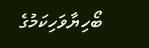ބޯހިޔާވަހިކަމުގެ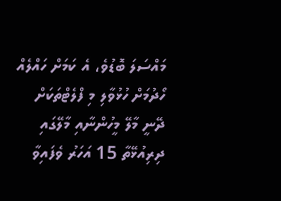މައްސަލަ ބޮޑުވެ، އެ ކަމަށް ހައްލެއް ހޯދުމަށް ހުޅުވާލި މި ފްލެޓްތަކަށް ދޭނީ މާލޭ މީހުންނާއި މާލޭގައި ދިރިއުޅޭތާ 15 އަހަރު ވެފައިވާ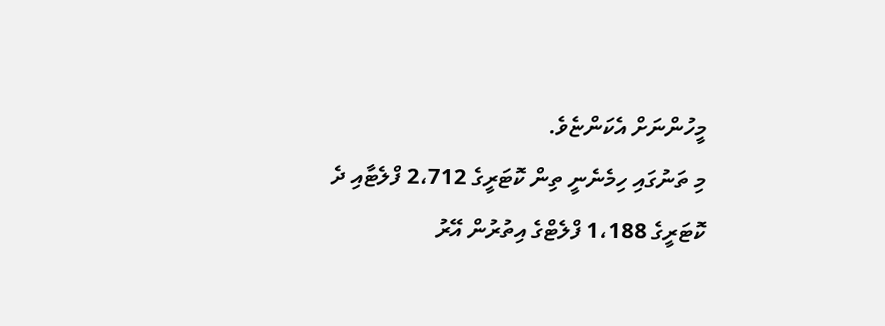މީހުންނަށް އެކަންޏެވެ.
މި ތަނުގައި ހިމެނެނީ ތިން ކޮޓަރީގެ 2،712 ފްލެޓާއި ދެ ކޮޓަރީގެ 1،188 ފްލެޓްގެ އިތުރުން އޭރު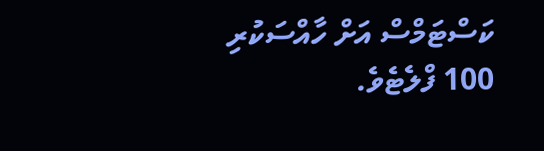ކަސްޓަމްސް އަށް ހާއްސަކުރި 100 ފްލެޓެވެ.